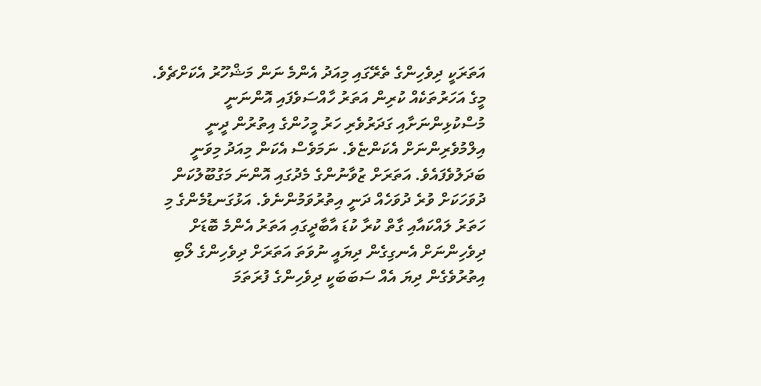އަތަރަކީ ދިވެހިންގެ ތެރޭގައި މިއަދު އެންމެ ނަން މަޝްހޫރު އެކަށްޗެވެ. މީގެ އަހަރުތަކެއް ކުރިން އަތަރު ހާއްސަވެފައި އޮންނަނީ މުސްކުޅިންނަށާއި ގަދަރުވެރި ހަރު މީހުންގެ އިތުރުން ދީނީ އިލްމުވެރިންނަށް އެކަންޏެވެ. ނަމަވެސް އެކަން މިއަދު މިވަނީ ބަދަލުވެފައެވެ. އަތަރަށް ޒުވާނުންގެ މެދުގައި އޮންނަ މަގުބޫލުކަން ދުވަހަކަށް ވުރެ ދުވަހެއް ދަނީ އިތުރުވަމުންނެވެ. އަޅުގަނޑުމެންގެ މި ހަތަރު ލައްކައާއި ގާތް ކުރާ ކުޑަ އާބާދީގައި އަތަރު އެންމެ ބޮޑަށް ދިވެހިންނަށް އެނގިގެން ދިޔައީ ނުވަތަ އަތަރަށް ދިވެހިންގެ ލޯބި އިތުރުވެގެން ދިޔަ އެއް ސަބަބަކީ ދިވެހިންގެ ފުރަތަމަ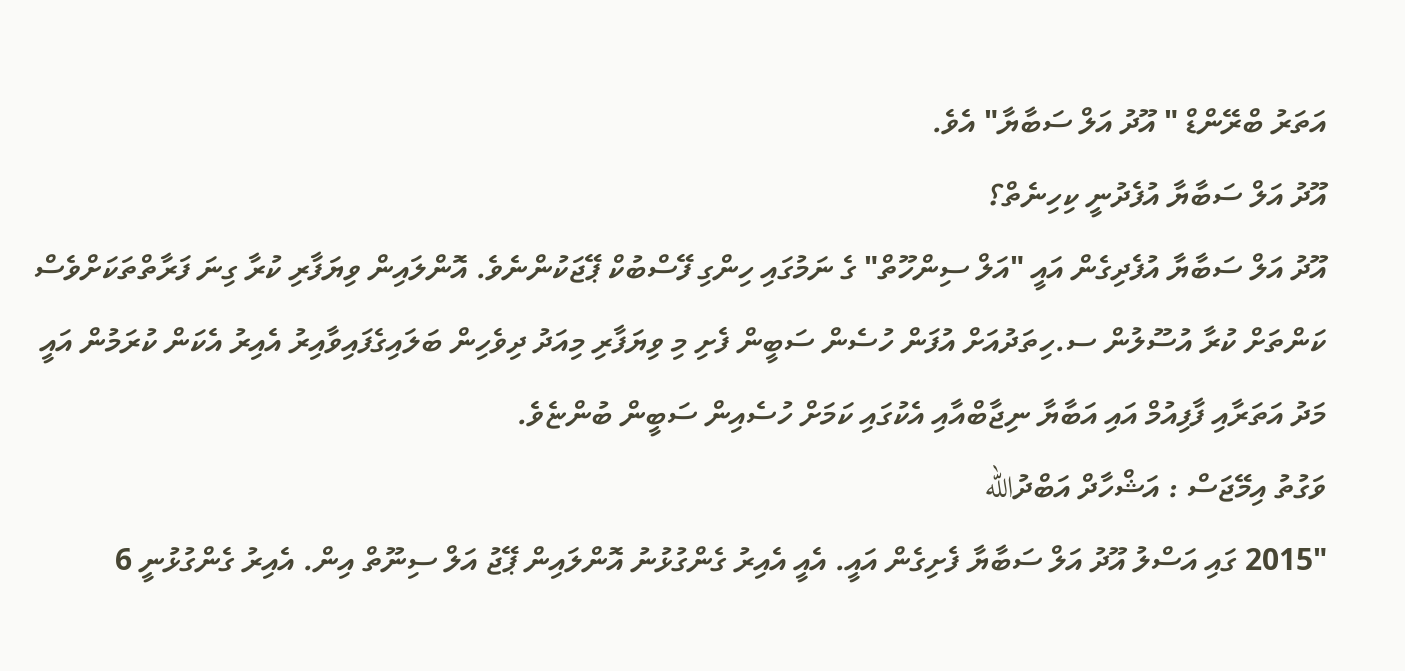އަތަރު ބްރޭންޑް " އޫދު އަލް ސަބާޔާ" އެވެ.
އޫދު އަލް ސަބާޔާ އުފެދުނީ ކިހިނެތް؟
އޫދު އަލް ސަބާޔާ އުފެދިގެން އައީ "އަލް ސިންހޫތް" ގެ ނަމުގައި ހިންގި ފޭސްބުކް ޕޭޖަކުންނެވެ. އޮންލައިން ވިޔަފާރި ކުރާ ގިނަ ފަރާތްތަކަށްވެސް ކަންތަށް ކުރާ އުސޫލުން ސ.ހިތަދުއަށް އުފަން ހުސެން ސަބީން ފެށި މި ވިޔަފާރި މިއަދު ދިވެހިން ބަލައިގެފައިވާއިރު އެއިރު އެކަން ކުރަމުން އައީ މަދު އަތަރާއި ފާފިއުމް އައި އަބާޔާ ނިޖާބްއާއި އެކުގައި ކަމަށް ހުސެއިން ސަބީން ބުންޏެވެ.
ވަގުތު އިމޭޖަސް : އަޝްހާދް އަބްދުالله
"2015 ގައި އަސްލު އޫދު އަލް ސަބާޔާ ފެށިގެން އައީ. އެއީ އެއިރު ގެންގުޅުނު އޮންލައިން ޕޭޖު އަލް ސިނޫތް އިން. އެއިރު ގެންގުޅުނީ 6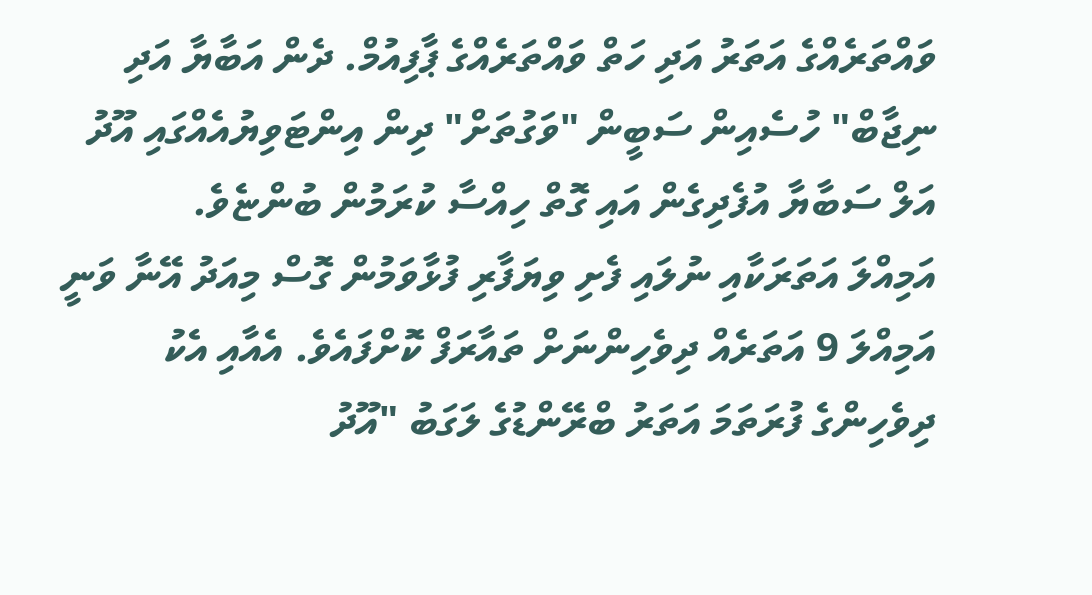ވައްތަރެއްގެ އަތަރު އަދި ހަތް ވައްތަރެއްގެ ޕާފިއުމް. ދެން އަބާޔާ އަދި ނިޖާބް" ހުސެއިން ސަބީން "ވަގުތަށް" ދިން އިންޓަވިޔުއެއްގައި އޫދު އަލް ސަބާޔާ އުފެދިގެން އައި ގޮތް ހިއްސާ ކުރަމުން ބުންޏެވެ.
އަމިއްލަ އަތަރަކާއި ނުލައި ފެށި ވިޔަފާރި ފުޅާވަމުން ގޮސް މިއަދު އޭނާ ވަނީ އަމިއްލަ 9 އަތަރެއް ދިވެހިންނަށް ތައާރަފް ކޮށްފައެވެ. އެއާއި އެކު ދިވެހިންގެ ފުރަތަމަ އަތަރު ބްރޭންޑުގެ ލަގަބު "އޫދު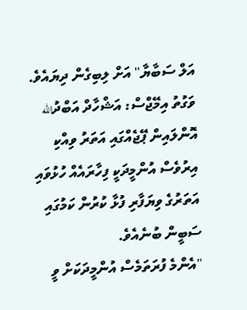އަލް ސަބާޔާ" އަށް ލިބިގެން ދިޔައެވެ.
ވަގުތު އިމޭޖްސް: އަޝްހާދް އަބްދުالله
އޮންލައިން ޕޭޖެއްގައި އަތަރު ވިއްކި އިރުވެސް އުންމީދަކީ ފިހާރައެއް ހުޅުވައި އަތަރުގެ ވިޔަފާރި ފުޅާ ކުރުން ކަމުގައި ސަބީން ބުނެއެވެ.
"އެންމެ ފުރަތަމެސް އުންމީދަކަށް ވީ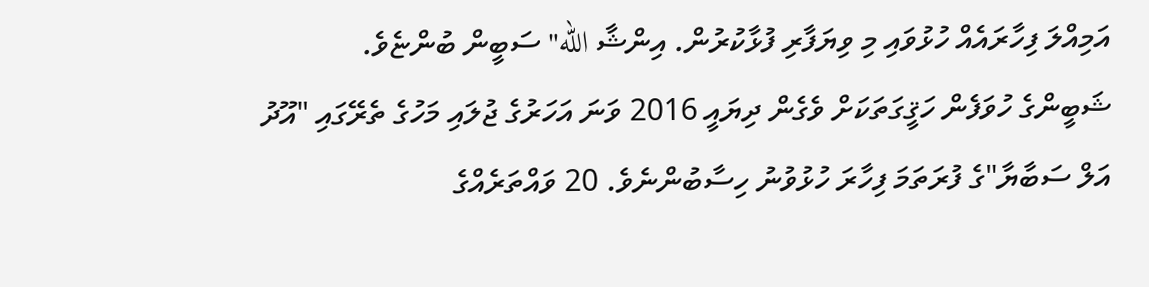އަމިއްލަ ފިހާރައެއް ހުޅުވައި މި ވިޔަފާރި ފުޅާކުރުން. އިންޝާ الله" ސަބީން ބުންޏެވެ.
ޝަބީންގެ ހުވަފެން ހަޤީގަތަކަށް ވެގެން ދިޔައީ 2016 ވަނަ އަހަރުގެ ޖުލައި މަހުގެ ތެރޭގައި "އޫދު އަލް ސަބާޔާ"ގެ ފުރަތަމަ ފިހާރަ ހުޅުވުނު ހިސާބުންނެވެ. 20 ވައްތަރެއްގެ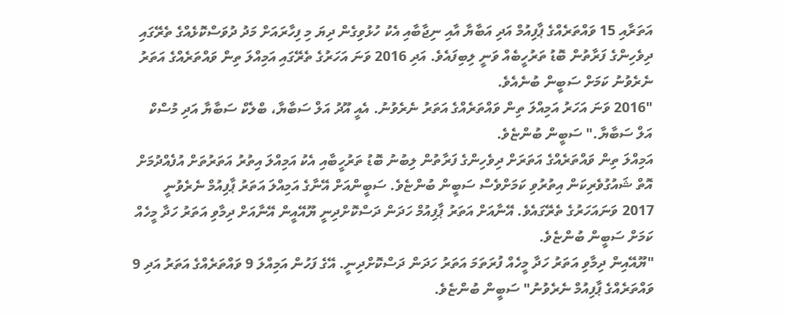އަތަރާއި 15 ވައްތަރެއްގެ ޕާފިއުމް އަދި އަބާޔާ އާއި ނިޖާބާއި އެކު ހުޅުވިގެން ދިޔަ މި ފިހާރައަށް މަދު ދުވަސްކޮޅެއްގެ ތެރޭގައި ދިވެހިންގެ ފަރާތުން ބޮޑު ތަރުހީބެއް ވަނީ ލިބިފައެވެ. އަދި 2016 ވަނަ އަހަރުގެ ތެރޭގައި އަމިއްލަ ތިން ވައްތަރެއްގެ އަތަރު ނެރެވުނު ކަމަށް ސަބީން ބުނެއެވެ.
"2016 ވަނަ އަހަރު އަމިއްލަ ތިން ވައްތަރެއްގެ އަތަރު ނެރެވުނު. އެއީ އޫދު އަލް ސަބާޔާ، ބްލެކް ސަބާޔާ އަދި މުސްކް އަލް ސަބާޔާ." ސަބީން ބުންޏެވެ.
އަމިއްލަ ތިން ވައްތަރެއްގެ އަތަރަށް ދިވެހިންގެ ފަރާތުން ލިބުނު ބޮޑު ތަރުހީބާއި އެކު އަމިއްލަ އިތުރު އަތަރުތަށް އުފެއްދުމަށް އޮތް ޝައުގުވެރިކަން އިތުރުވި ކަމަށްވެސް ސަބީން ބުންޏެވެ. ސަބީންއަށް އޭނާގެ އަމިއްލަ އަތަރު ޕާފިއުމް ނެރެވުނީ 2017 ވަނައަހަރުގެ ތެރޭގައެވެ. އޭނާއަށް އަތަރު ޕާފިއުމް ހަދަން ދަސްކޮށްދިނީ ޔޫއޭއީން އޭނާއަށް ދިމާވި އަތަރު ހަދާ މީހެއް ކަމަށް ސަބީން ބުންޏެވެ.
"ޔޫއޭއިން ދިމާވި އަތަރު ހަދާ މީހެއް ފުރަތަމަ އަތަރު ހަދަން ދަސްކޮށްދިނީ. އޭގެ ފަހުން އަމިއްލަ 9 ވައްތަރެއްގެ އަތަރު އަދި 9 ވައްތަރެއްގެ ޕާފިއުމް ނެރެވުނު" ސަބީން ބުންޏެވެ.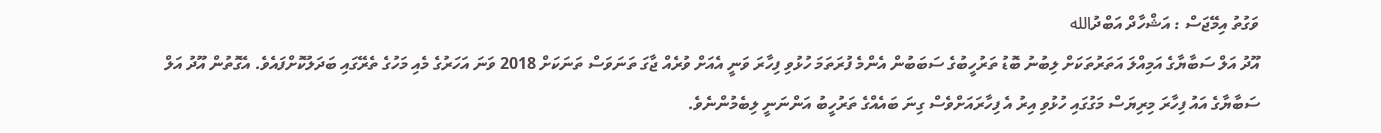ވަގުތު އިމޭޖަސް : އަޝްހާދް އަބްދުالله
އޫދު އަލް ސަބާޔާގެ އަމިއްލަ އަތަރުތަކަށް ލިބުނު ބޮޑު ތަރުހީބުގެ ސަބަބުން އެންމެ ފުރަތަމަ ހުޅުވި ފިހާރަ ވަނީ އެއަށް ވުރެއް ޖާގަ ތަނަވަސް ތަނަކަށް 2018 ވަނަ އަހަރުގެ މެއި މަހުގެ ތެރޭގައި ބަދަލުކޮށްފައެވެ. އެގޮތުން އޫދު އަލް ސަބާޔާގެ އައު ފިހާރަ މިރިޔަސް މަގުގައި ހުޅުވި އިރު އެ ފިހާރައަށްވެސް ގިނަ ބައެއްގެ ތަރުހީބު އަންނަނީ ލިބެމުންނެވެ.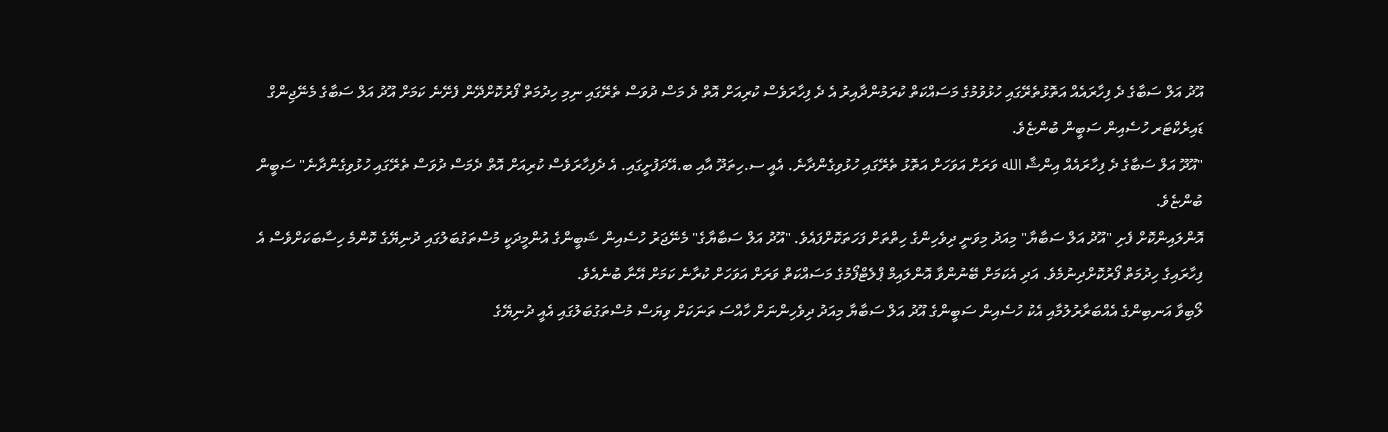އޫދު އަލް ސަބާގެ ދެ ފިހާރައެއް އަތޮޅުތެރޭގައި ހުޅުވުމުގެ މަސައްކަތް ކުރަމުންދާއިރު އެ ދެ ފިހާރަވެސް ކުރިއަށް އޮތް ދެ މަސް ދުވަސް ތެރޭގައި ނިމި ހިދުމަތް ފޯރުކޮށްދޭން ފެށޭނެ ކަމަށް އޫދު އަލް ސަބާގެ މެނޭޖިންގް ޑައިރެކްޓަރ ހުސެއިން ސަބީން ބުންޏެވެ.
"އޫދޫ އަލް ސަބާގެ ދެ ފިހާރައެއް އިންޝާ الله ވަރަށް އަވަހަށް އަތޮޅު ތެރޭގައި ހުޅުވިގެންދާނެ. އެއީ ސ.ހިތަދޫ އާއި ބ.އޭދަފުށީގައި. އެ ދެފިހާރަވެސް ކުރިއަށް އޮތް ދެމަސް ދުވަސް ތެރޭގައި ހުޅުވިގެންދާނެ" ސަބީން ބުންޏެވެ.
އޮންލައިންކޮށް ފެށި "އޫދު އަލް ސަބާޔާ" މިއަދު މިވަނީ ދިވެހިންގެ ހިތްތަށް ފަހަތަކޮށްފައެވެ. "އޫދު އަލް ސަބާޔާގެ" މެނޭޖަރު ހުސެއިން ޝަބީންގެ އުންމީދަކީ މުސްތަގުބަލުގައި ދުނިޔޭގެ ކޮންމެ ހިސާބަކަށްވެސް އެ ފިހާރައިގެ ހިދުމަތް ފޯރުކޮށްދިނުމެވެ. އަދި އެކަމަށް ބޭނުންވާ އޮންލައިމް ޕްލެޓްފޯމުގެ މަސައްކަތް ވަރަށް އަވަހަށް ކުރާނެ ކަމަށް އޭނާ ބުނެއެވެ.
ލޯބިވާ އަނބިންގެ އެއްބަރާރުލުމާއި އެކު ހުސެއިން ސަބީންގެ އޫދު އަލް ސަބާޔާ މިއަދު ދިވެހިންނަށް ހާއްސަ ތަނަކަށް ވިޔަސް މުސްތަގުބަލުގައި އެއީ ދުނިޔޭގެ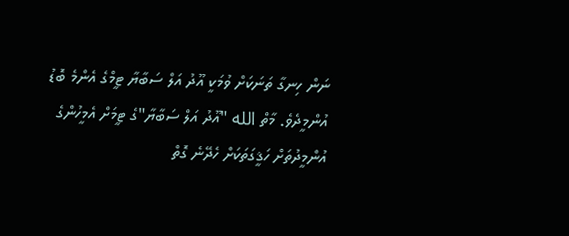ނަން ހިނގާ ތަނަކަށް ވުމަކީ އޫދު އަލް ސަބާޔާ ޓީމްގެ އެންމެ ބޮޑު އުންމީދެވެ. މާތް الله "އޫދު އަލް ސަބާޔާ"ގެ ޓީމަށް އެމީހުންގެ އުންމީދުތަށް ހަޤީގަތަކަށް ހެދޭނެ ގޮތް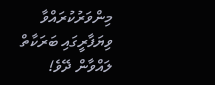މިންވަރުކުރައްވާ ވިޔަފާރީގައި ބަރަކާތް ލައްވާން ދޭވެ!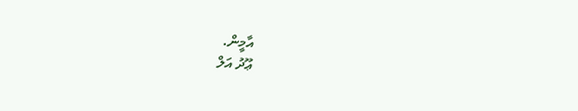އާމީން.
ޢޫދު އަލް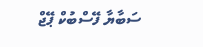ސަބާޔާ ފޭސްބުކް ޕޭޖް